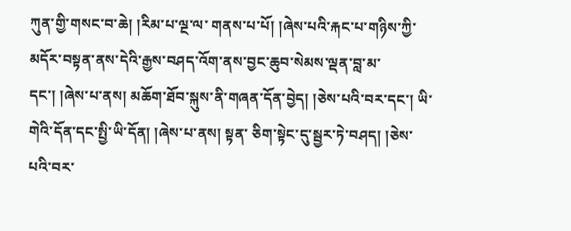ཀུན་གྱི་གསང་བ་ཆེ། །རིམ་པ་ལྔ་ལ་ གནས་པ་པོ། །ཞེས་པའི་རྐང་པ་གཉིས་ཀྱི་མདོར་བསྟན་ནས་དེའི་རྒྱས་བཤད་འོག་ནས་བྱང་ཆུབ་སེམས་ལྡན་བླ་མ་དང་། །ཞེས་པ་ནས། མཆོག་ཐོབ་སྐུས་ནི་གཞན་དོན་བྱེད། །ཅེས་པའི་བར་དང་། ཡི་གེའི་དོན་དང་སྤྱི་ཡི་དོན། །ཞེས་པ་ནས། སྟན་ ཅིག་སྟེང་དུ་སྦྱར་ཏེ་བཤད། །ཅེས་པའི་བར་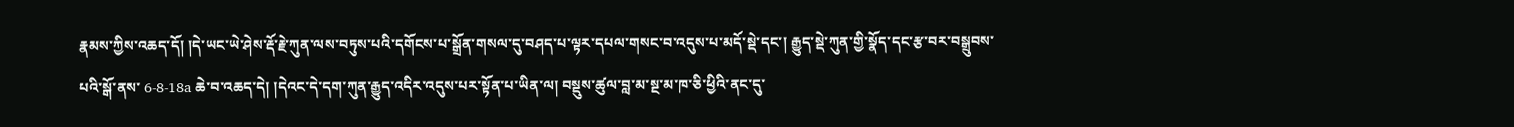རྣམས་ཀྱིས་འཆད་དོ། །དེ་ཡང་ཡེ་ཤེས་རྡོ་རྗེ་ཀུན་ལས་བཏུས་པའི་དགོངས་པ་སྒྲོན་གསལ་དུ་བཤད་པ་ལྟར་དཔལ་གསང་བ་འདུས་པ་མདོ་སྡེ་དང་། རྒྱུད་སྡེ་ཀུན་གྱི་སྣོད་དང་རྩ་བར་བསྒྲུབས་པའི་སྒོ་ནས་ 6-8-18a ཆེ་བ་འཆད་དེ། །དེའང་དེ་དག་ཀུན་རྒྱུད་འདིར་འདུས་པར་སྟོན་པ་ཡིན་ལ། བསྡུས་ཚུལ་བླ་མ་སྔ་མ་ཁ་ཅི་ཕྱིའི་ནང་དུ་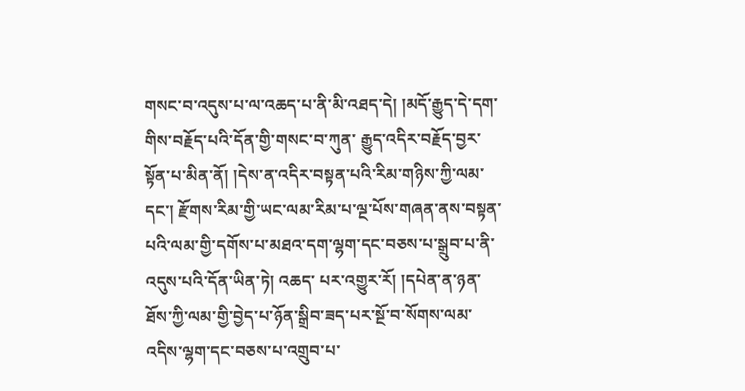གསང་བ་འདུས་པ་ལ་འཆད་པ་ནི་མི་འཐད་དེ། །མདོ་རྒྱུད་དེ་དག་གིས་བརྗོད་པའི་དོན་གྱི་གསང་བ་ཀུན་ རྒྱུད་འདིར་བརྗོད་བྱར་སྟོན་པ་མིན་ནོ། །དེས་ན་འདིར་བསྟན་པའི་རིམ་གཉིས་ཀྱི་ལམ་དང་། རྫོགས་རིམ་གྱི་ཡང་ལམ་རིམ་པ་ལྔ་པོས་གཞན་ནས་བསྟན་པའི་ལམ་གྱི་དགོས་པ་མཐའ་དག་ལྷག་དང་བཅས་པ་སྒྲུབ་པ་ནི་འདུས་པའི་དོན་ཡིན་ཏེ། འཆད་ པར་འགྱུར་རོ། །དཔེན་ན་ཉན་ཐོས་ཀྱི་ལམ་གྱི་བྱེད་པ་ཉོན་སྒྲིབ་ཟད་པར་སྔོ་བ་སོགས་ལམ་འདིས་ལྷག་དང་བཅས་པ་འགྲུབ་པ་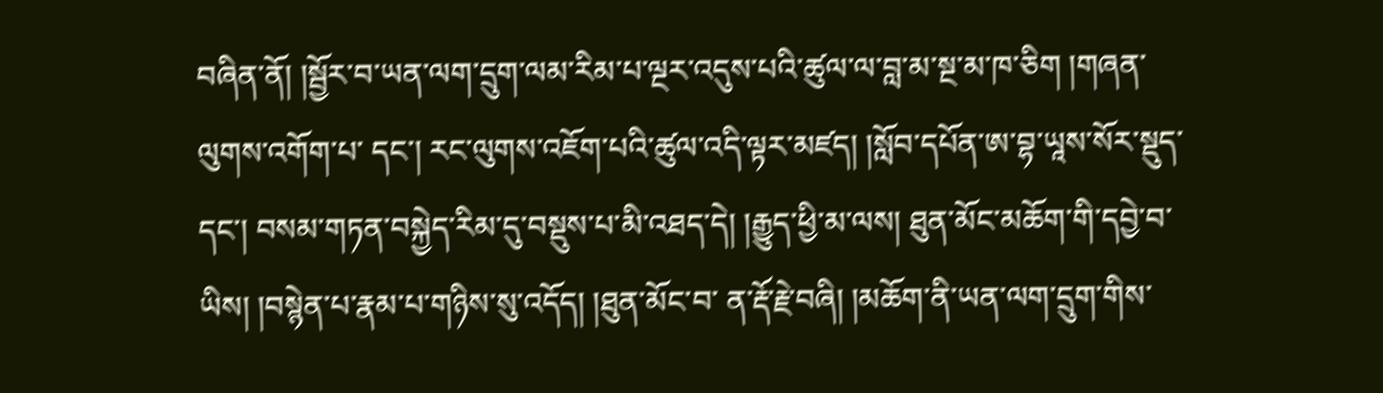བཞིན་ནོ། །སྦྱོར་བ་ཡན་ལག་དྲུག་ལམ་རིམ་པ་ལྔར་འདུས་པའི་ཚུལ་ལ་བླ་མ་སྔ་མ་ཁ་ཅིག །གཞན་ལུགས་འགོག་པ་ དང་། རང་ལུགས་འཇོག་པའི་ཚུལ་འདི་ལྟར་མཛད། །སློབ་དཔོན་ཨ་བྷ་ཡཱས་སོར་སྡུད་དང་། བསམ་གཏན་བསྐྱེད་རིམ་དུ་བསྡུས་པ་མི་འཐད་དེ། །རྒྱུད་ཕྱི་མ་ལས། ཐུན་མོང་མཆོག་གི་དབྱེ་བ་ཡིས། །བསྙེན་པ་རྣམ་པ་གཉིས་སུ་འདོད། །ཐུན་མོང་བ་ ན་རྡོ་རྗེ་བཞི། །མཆོག་ནི་ཡན་ལག་དྲུག་གིས་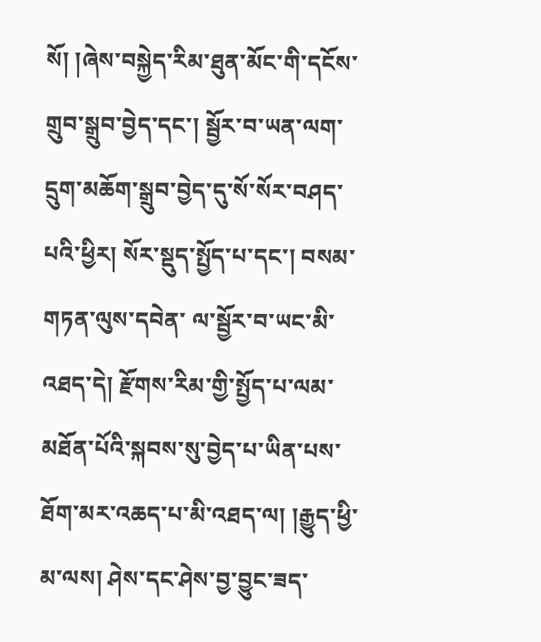སོ། །ཞེས་བསྐྱེད་རིམ་ཐུན་མོང་གི་དངོས་གྲུབ་སྒྲུབ་བྱེད་དང་། སྦྱོར་བ་ཡན་ལག་དྲུག་མཆོག་སྒྲུབ་བྱེད་དུ་སོ་སོར་བཤད་པའི་ཕྱིར། སོར་སྡུད་སྤྱོད་པ་དང་། བསམ་གཏན་ལུས་དབེན་ ལ་སྦྱོར་བ་ཡང་མི་འཐད་དེ། རྫོགས་རིམ་གྱི་སྤྱོད་པ་ལམ་མཐོན་པོའི་སྐབས་སུ་བྱེད་པ་ཡིན་པས་ཐོག་མར་འཆད་པ་མི་འཐད་ལ། །རྒྱུད་ཕྱི་མ་ལས། ཤེས་དང་ཤེས་བྱ་བྱུང་ཟད་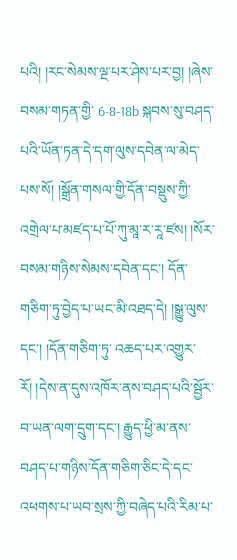པའི། །རང་སེམས་ལྔ་པར་ཤེས་པར་བྱ། །ཞེས་བསམ་གཏན་གྱི་ 6-8-18b སྐབས་སུ་བཤད་པའི་ཡོན་ཏན་དེ་དག་ལུས་དབེན་ལ་མེད་པས་སོ། །སྒྲོན་གསལ་གྱི་དོན་བསྡུས་ཀྱི་འགྲེལ་པ་མཛད་པ་པོ་ཀུ་མཱ་ར་རཱ་ཛས། །སོར་བསམ་གཉིས་སེམས་དབེན་དང་། དོན་གཅིག་ཏུ་བྱེད་པ་ཡང་མི་འཐད་དེ། །སྒྱུ་ལུས་དང་། །དོན་གཅིག་ཏུ་ འཆད་པར་འགྱུར་རོ། །དེས་ན་དུས་འཁོར་ནས་བཤད་པའི་སྦྱོར་བ་ཡན་ལག་དྲུག་དང་། རྒྱུད་ཕྱི་མ་ནས་བཤད་པ་གཉིས་དོན་གཅིག་ཅིང་དེ་དང་འཕགས་པ་ཡབ་སྲས་ཀྱི་བཞེད་པའི་རིམ་པ་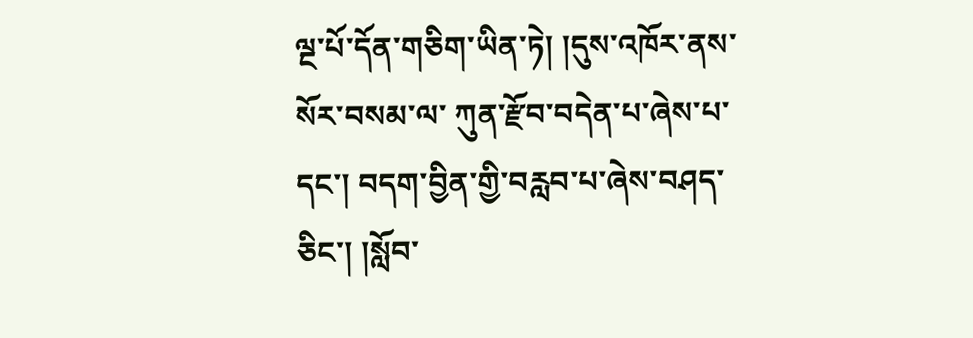ལྔ་པོ་དོན་གཅིག་ཡིན་ཏེ། །དུས་འཁོར་ནས་སོར་བསམ་ལ་ ཀུན་རྫོབ་བདེན་པ་ཞེས་པ་དང་། བདག་བྱིན་གྱི་བརླབ་པ་ཞེས་བཤད་ཅིང་། །སློབ་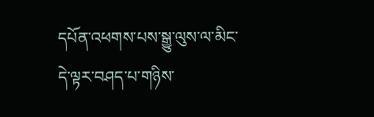དཔོན་འཕགས་པས་སྒྱུ་ལུས་ལ་མིང་དེ་ལྟར་བཤད་པ་གཉིས་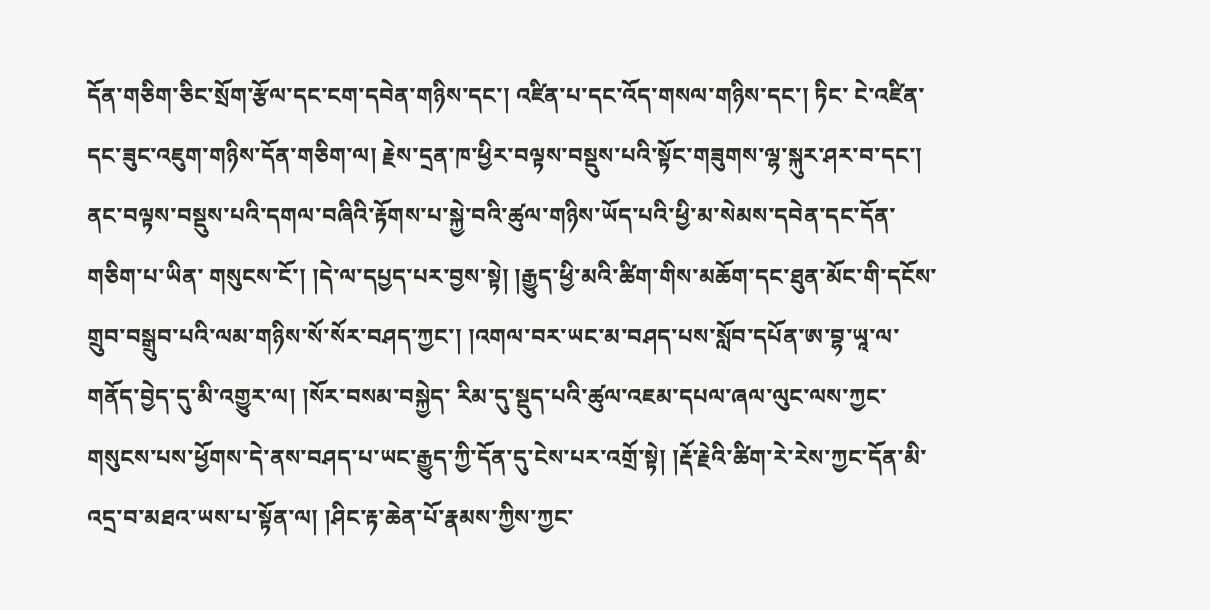དོན་གཅིག་ཅིང་སྲོག་རྩོལ་དང་ངག་དབེན་གཉིས་དང་། འཛིན་པ་དང་འོད་གསལ་གཉིས་དང་། ཏིང་ ངེ་འཛིན་དང་ཟུང་འཇུག་གཉིས་དོན་གཅིག་ལ། རྗེས་དྲན་ཁ་ཕྱིར་བལྟས་བསྡུས་པའི་སྟོང་གཟུགས་ལྷ་སྐུར་ཤར་བ་དང་། ནང་བལྟས་བསྡུས་པའི་དགལ་བཞིའི་རྟོགས་པ་སྐྱེ་བའི་ཚུལ་གཉིས་ཡོད་པའི་ཕྱི་མ་སེམས་དབེན་དང་དོན་གཅིག་པ་ཡིན་ གསུངས་ངོ་། །དེ་ལ་དཔྱད་པར་བྱས་སྟེ། །རྒྱུད་ཕྱི་མའི་ཚིག་གིས་མཆོག་དང་ཐུན་མོང་གི་དངོས་གྲུབ་བསྒྲུབ་པའི་ལམ་གཉིས་སོ་སོར་བཤད་ཀྱང་། །འགལ་བར་ཡང་མ་བཤད་པས་སློབ་དཔོན་ཨ་བྷ་ཡཱ་ལ་གནོད་བྱེད་དུ་མི་འགྱུར་ལ། །སོར་བསམ་བསྐྱེད་ རིམ་དུ་སྡུད་པའི་ཚུལ་འཇམ་དཔལ་ཞལ་ལུང་ལས་ཀྱང་གསུངས་པས་ཕྱོགས་དེ་ནས་བཤད་པ་ཡང་རྒྱུད་ཀྱི་དོན་དུ་ངེས་པར་འགྲོ་སྟེ། །རྡོ་རྗེའི་ཚིག་རེ་རེས་ཀྱང་དོན་མི་འདྲ་བ་མཐའ་ཡས་པ་སྟོན་ལ། །ཤིང་རྟ་ཆེན་པོ་རྣམས་ཀྱིས་ཀྱང་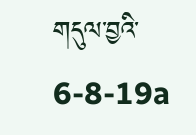གདུལ་བྱའི་ 6-8-19a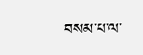བསམ་པ་ལ་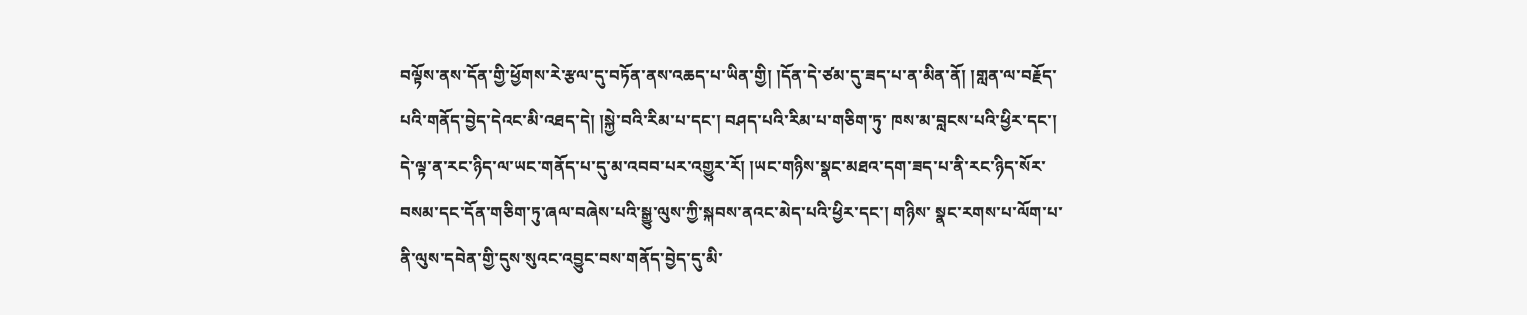བལྟོས་ནས་དོན་གྱི་ཕྱོགས་རེ་རྩལ་དུ་བཏོན་ནས་འཆད་པ་ཡིན་གྱི། །དོན་དེ་ཙམ་དུ་ཟད་པ་ན་མིན་ནོ། །གླན་ལ་བརྗོད་པའི་གནོད་བྱེད་དེའང་མི་འཐད་དེ། །སྐྱེ་བའི་རིམ་པ་དང་། བཤད་པའི་རིམ་པ་གཅིག་ཏུ་ ཁས་མ་བླངས་པའི་ཕྱིར་དང་། དེ་ལྟ་ན་རང་ཉིད་ལ་ཡང་གནོད་པ་དུ་མ་འབབ་པར་འགྱུར་རོ། །ཡང་གཉིས་སྣང་མཐའ་དག་ཟད་པ་ནི་རང་ཉིད་སོར་བསམ་དང་དོན་གཅིག་ཏུ་ཞལ་བཞེས་པའི་སྒྱུ་ལུས་ཀྱི་སྐབས་ནའང་མེད་པའི་ཕྱིར་དང་། གཉིས་ སྣང་རགས་པ་ལོག་པ་ནི་ལུས་དབེན་གྱི་དུས་སུའང་འབྱུང་བས་གནོད་བྱེད་དུ་མི་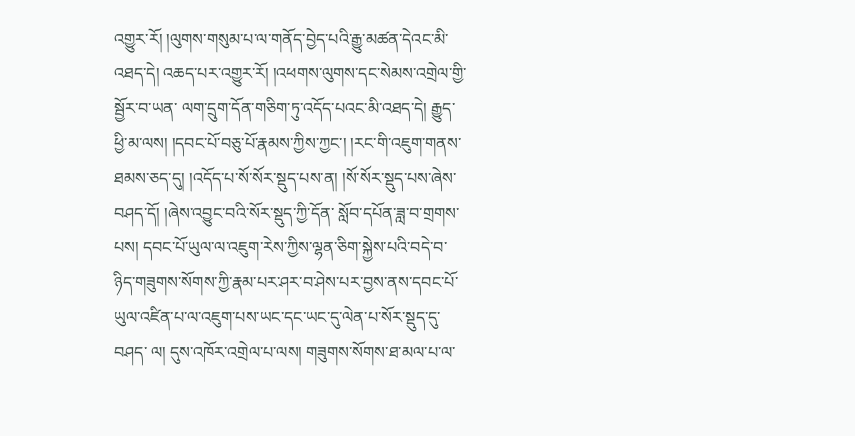འགྱུར་རོ། །ལུགས་གསུམ་པ་ལ་གནོད་བྱེད་པའི་རྒྱུ་མཚན་དེའང་མི་འཐད་དེ། འཆད་པར་འགྱུར་རོ། །འཕགས་ལུགས་དང་སེམས་འགྲེལ་གྱི་སྦྱོར་བ་ཡན་ ལག་དྲུག་དོན་གཅིག་ཏུ་འདོད་པའང་མི་འཐད་དེ། རྒྱུད་ཕྱི་མ་ལས། །དབང་པོ་བཅུ་པོ་རྣམས་ཀྱིས་ཀྱང་། །རང་གི་འཇུག་གནས་ཐམས་ཅད་དུ། །འདོད་པ་སོ་སོར་སྡུད་པས་ན། །སོ་སོར་སྡུད་པས་ཞེས་བཤད་དོ། །ཞེས་འབྱུང་བའི་སོར་སྡུད་ཀྱི་དོན་ སློབ་དཔོན་ཟླ་བ་གྲགས་པས། དབང་པོ་ཡུལ་ལ་འཇུག་རེས་ཀྱིས་ལྷན་ཅིག་སྐྱེས་པའི་བདེ་བ་ཉིད་གཟུགས་སོགས་ཀྱི་རྣམ་པར་ཤར་བ་ཤེས་པར་བྱས་ནས་དབང་པོ་ཡུལ་འཛིན་པ་ལ་འཇུག་པས་ཡང་དང་ཡང་དུ་ལེན་པ་སོར་སྡུད་དུ་བཤད་ ལ། དུས་འཁོར་འགྲེལ་པ་ལས། གཟུགས་སོགས་ཐ་མལ་པ་ལ་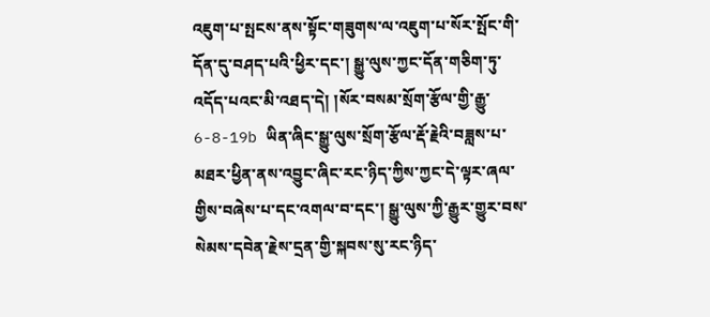འཇུག་པ་སྤངས་ནས་སྟོང་གཟུགས་ལ་འཇུག་པ་སོར་སྤོང་གི་དོན་དུ་བཤད་པའི་ཕྱིར་དང་། སྒྱུ་ལུས་ཀྱང་དོན་གཅིག་ཏུ་འདོད་པའང་མི་འཐད་དེ། །སོར་བསམ་སྲོག་རྩོལ་གྱི་རྒྱུ་ 6-8-19b ཡིན་ཞིང་སྒྱུ་ལུས་སྲོག་རྩོལ་རྡོ་རྗེའི་བཟླས་པ་མཐར་ཕྱིན་ནས་འབྱུང་ཞིང་རང་ཉིད་ཀྱིས་ཀྱང་དེ་ལྟར་ཞལ་གྱིས་བཞེས་པ་དང་འགལ་བ་དང་། སྒྱུ་ལུས་ཀྱི་རྒྱུར་གྱུར་བས་སེམས་དབེན་རྗེས་དྲན་གྱི་སྐབས་སུ་རང་ཉིད་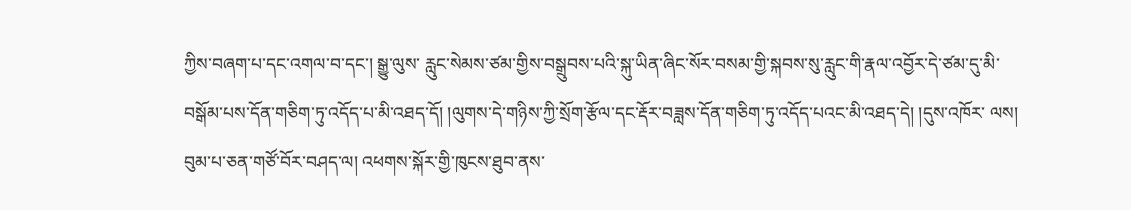ཀྱིས་བཞག་པ་དང་འགལ་བ་དང་། སྒྱུ་ལུས་ རླུང་སེམས་ཙམ་གྱིས་བསྒྲུབས་པའི་སྐུ་ཡིན་ཞིང་སོར་བསམ་གྱི་སྐབས་སུ་རླུང་གི་རྣལ་འབྱོར་དེ་ཙམ་དུ་མི་བསྒོམ་པས་དོན་གཅིག་ཏུ་འདོད་པ་མི་འཐད་དོ། །ལུགས་དེ་གཉིས་ཀྱི་སྲོག་རྩོལ་དང་རྡོར་བཟླས་དོན་གཅིག་ཏུ་འདོད་པའང་མི་འཐད་དེ། །དུས་འཁོར་ ལས། བུམ་པ་ཅན་གཙོ་བོར་བཤད་ལ། འཕགས་སྐོར་གྱི་ཁུངས་ཐུབ་ནས་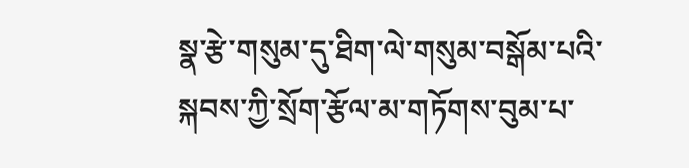སྣ་རྩེ་གསུམ་དུ་ཐིག་ལེ་གསུམ་བསྒོམ་པའི་སྐབས་ཀྱི་སྲོག་རྩོལ་མ་གཏོགས་བུམ་པ་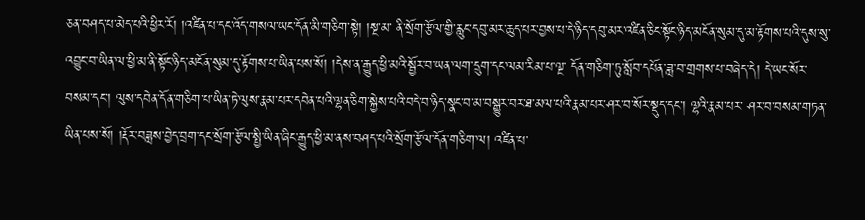ཅན་བཤད་པ་མེད་པའི་ཕྱིར་རོ། །འཛིན་པ་དང་འོད་གསལ་ཡང་དོན་མི་གཅིག་སྟེ། །སྔ་མ་ ནི་སྲོག་རྩོལ་གྱི་རླུང་དབུ་མར་ཆུད་པར་བྱས་པ་དེ་ཉིད་དབུ་མར་འཛིན་ཅིང་སྟོང་ཉིད་མངོན་སུམ་དུ་མ་རྟོགས་པའི་དུས་སུ་འབྱུང་བ་ཡིན་ལ་ཕྱི་མ་ནི་སྟོང་ཉིད་མངོན་སུམ་དུ་རྟོགས་པ་ཡིན་པས་སོ། །དེས་ན་རྒྱུད་ཕྱི་མའི་སྦྱོར་བ་ཡན་ལག་དྲུག་དང་ལམ་རིམ་པ་ལྔ་ དོན་གཅིག་ཏུ་སློབ་དཔོན་ཟླ་བ་གྲགས་པ་བཞེད་དེ། དེ་ཡང་སོར་བསམ་དང་། ལུས་དབེན་དོན་གཅིག་པ་ཡིན་ཏེ་ལུས་རྣམ་པར་དབེན་པའི་ལྷན་ཅིག་སྐྱེས་པའི་བདེ་བ་ཉིད་སྣང་བ་མ་བསྒྱུར་བར་ཐ་མལ་པའི་རྣམ་པར་ཤར་བ་སོར་སྡུད་དང་། ལྷའི་རྣམ་པར་ ཤར་བ་བསམ་གཏན་ཡིན་པས་སོ། །རྡོར་བཟླས་བྱེད་བྲག་དང་སྲོག་རྩོལ་སྤྱི་ཡིན་ཞིང་རྒྱུད་ཕྱི་མ་ནས་བཤད་པའི་སྲོག་རྩོལ་དོན་གཅིག་ལ། འཛིན་པ་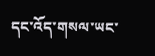དང་འོད་གསལ་ཡང་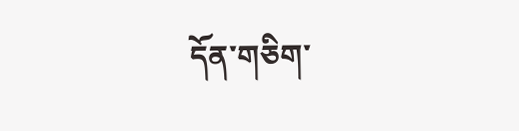དོན་གཅིག་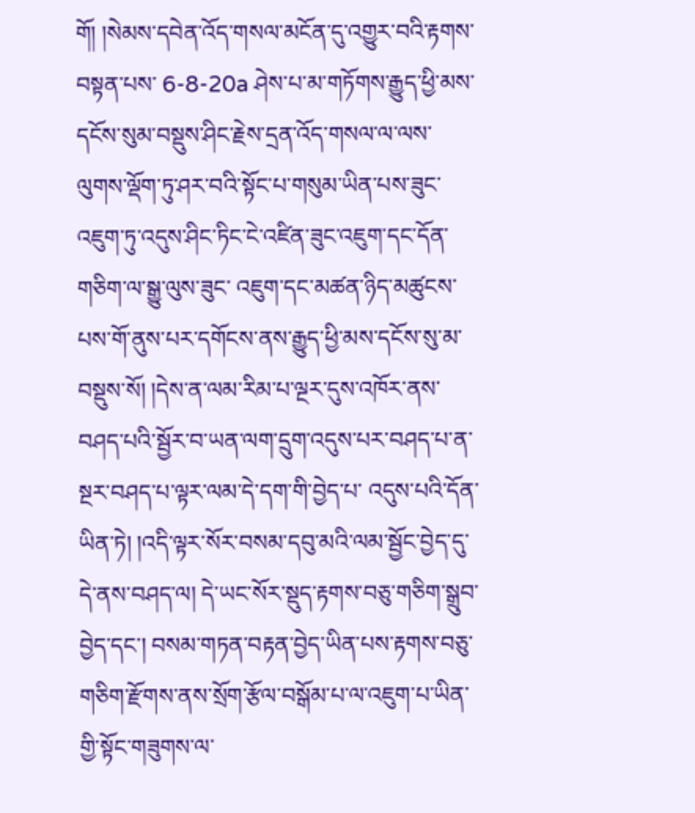གོ། །སེམས་དབེན་འོད་གསལ་མངོན་དུ་འགྱུར་བའི་རྟགས་བསྟན་པས་ 6-8-20a ཤེས་པ་མ་གཏོགས་རྒྱུད་ཕྱི་མས་དངོས་སུམ་བསྡུས་ཤིང་རྗེས་དྲན་འོད་གསལ་ལ་ལས་ལུགས་ལྡོག་ཏུ་ཤར་བའི་སྟོང་པ་གསུམ་ཡིན་པས་ཟུང་འཇུག་ཏུ་འདུས་ཤིང་ཏིང་ངེ་འཛིན་ཟུང་འཇུག་དང་དོན་གཅིག་ལ་སྒྱུ་ལུས་ཟུང་ འཇུག་དང་མཚན་ཉིད་མཚུངས་པས་གོ་ནུས་པར་དགོངས་ནས་རྒྱུད་ཕྱི་མས་དངོས་སུ་མ་བསྡུས་སོ། །དེས་ན་ལམ་རིམ་པ་ལྔར་དུས་འཁོར་ནས་བཤད་པའི་སྦྱོར་བ་ཡན་ལག་དྲུག་འདུས་པར་བཤད་པ་ན་སྔར་བཤད་པ་ལྟར་ལམ་དེ་དག་གི་བྱེད་པ་ འདུས་པའི་དོན་ཡིན་ཏེ། །འདི་ལྟར་སོར་བསམ་དབུ་མའི་ལམ་སྦྱོང་བྱེད་དུ་དེ་ནས་བཤད་ལ། དེ་ཡང་སོར་སྡུད་རྟགས་བཅུ་གཅིག་སྒྲུབ་བྱེད་དང་། བསམ་གཏན་བརྟན་བྱེད་ཡིན་པས་རྟགས་བཅུ་གཅིག་རྫོགས་ནས་སྲོག་རྩོལ་བསྒོམ་པ་ལ་འཇུག་པ་ཡིན་ གྱི་སྟོང་གཟུགས་ལ་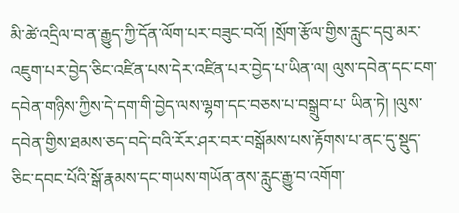མི་ཚེ་འདྲིལ་བ་ན་རྒྱུད་ཀྱི་དོན་ལོག་པར་བཟུང་བའོ། །སྲོག་རྩོལ་གྱིས་རླུང་དབུ་མར་འཇུག་པར་བྱེད་ཅིང་འཛིན་པས་དེར་འཛིན་པར་བྱེད་པ་ཡིན་ལ། ལུས་དབེན་དང་ངག་དབེན་གཉིས་ཀྱིས་དེ་དག་གི་བྱེད་ལས་ལྷག་དང་བཅས་པ་བསྒྲུབ་པ་ ཡིན་ཏེ། །ལུས་དབེན་གྱིས་ཐམས་ཅད་བདེ་བའི་རོར་ཤར་བར་བསྒོམས་པས་རྟོགས་པ་ནང་དུ་སྡུད་ཅིང་དབང་པོའི་སྒོ་རྣམས་དང་གཡས་གཡོན་ནས་རླུང་རྒྱུ་བ་འགོག་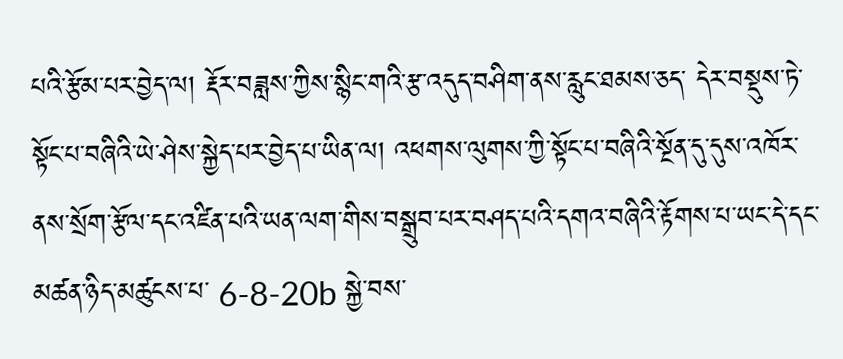པའི་རྩོམ་པར་བྱེད་ལ། རྡོར་བཟླས་ཀྱིས་སྙིང་གའི་རྩ་འདུད་བཤིག་ནས་རླུང་ཐམས་ཅད་ དེར་བསྡུས་ཏེ་སྟོང་པ་བཞིའི་ཡེ་ཤེས་སྐྱེད་པར་བྱེད་པ་ཡིན་ལ། འཕགས་ལུགས་ཀྱི་སྟོང་པ་བཞིའི་སྔོན་དུ་དུས་འཁོར་ནས་སྲོག་རྩོལ་དང་འཛིན་པའི་ཡན་ལག་གིས་བསྒྲུབ་པར་བཤད་པའི་དགའ་བཞིའི་རྟོགས་པ་ཡང་དེ་དང་མཚན་ཉིད་མཚུངས་པ་ 6-8-20b སྐྱེ་བས་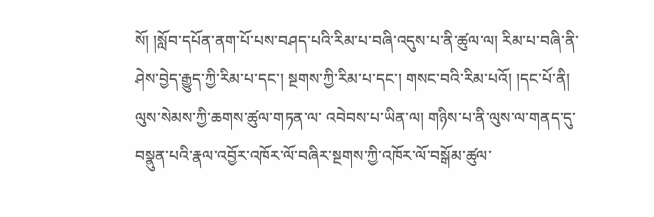སོ། །སློབ་དཔོན་ནག་པོ་པས་བཤད་པའི་རིམ་པ་བཞི་འདུས་པ་ནི་ཚུལ་ལ། རིམ་པ་བཞི་ནི་ཤེས་བྱེད་རྒྱུད་ཀྱི་རིམ་པ་དང་། སྔགས་ཀྱི་རིམ་པ་དང་། གསང་བའི་རིམ་པའོ། །དང་པོ་ནི། ལུས་སེམས་ཀྱི་ཆགས་ཚུལ་གཏན་ལ་ འབེབས་པ་ཡིན་ལ། གཉིས་པ་ནི་ལུས་ལ་གནད་དུ་བསྣུན་པའི་རྣལ་འབྱོར་འཁོར་ལོ་བཞིར་སྔགས་ཀྱི་འཁོར་ལོ་བསྒོམ་ཚུལ་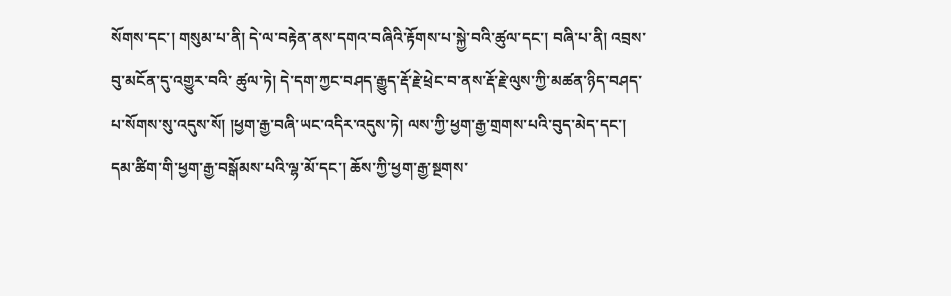སོགས་དང་། གསུམ་པ་ནི། དེ་ལ་བརྟེན་ནས་དགའ་བཞིའི་རྟོགས་པ་སྐྱེ་བའི་ཚུལ་དང་། བཞི་པ་ནི། འབྲས་བུ་མངོན་དུ་འགྱུར་བའི་ ཚུལ་ཏེ། དེ་དག་ཀྱང་བཤད་རྒྱུད་རྡོ་རྗེ་ཕྲེང་བ་ནས་རྡོ་རྗེ་ལུས་ཀྱི་མཚན་ཉིད་བཤད་པ་སོགས་སུ་འདུས་སོ། །ཕྱག་རྒྱ་བཞི་ཡང་འདིར་འདུས་ཏེ། ལས་ཀྱི་ཕྱག་རྒྱ་གྲགས་པའི་བུད་མེད་དང་། དམ་ཚིག་གི་ཕྱག་རྒྱ་བསྒོམས་པའི་ལྷ་མོ་དང་། ཆོས་ཀྱི་ཕྱག་རྒྱ་སྔགས་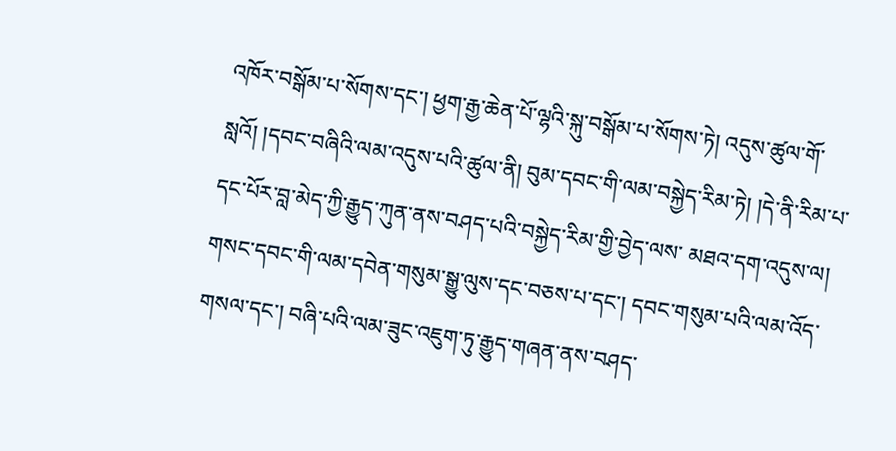འཁོར་བསྒོམ་པ་སོགས་དང་། ཕྱག་རྒྱ་ཆེན་པོ་ལྷའི་སྐུ་བསྒོམ་པ་སོགས་ཏེ། འདུས་ཚུལ་གོ་སླའོ། །དབང་བཞིའི་ལམ་འདུས་པའི་ཚུལ་ནི། བུམ་དབང་གི་ལམ་བསྐྱེད་རིམ་ཏེ། །དེ་ནི་རིམ་པ་དང་པོར་བླ་མེད་ཀྱི་རྒྱུད་ཀུན་ནས་བཤད་པའི་བསྐྱེད་རིམ་གྱི་བྱེད་ལས་ མཐའ་དག་འདུས་ལ། གསང་དབང་གི་ལམ་དབེན་གསུམ་སྒྱུ་ལུས་དང་བཅས་པ་དང་། དབང་གསུམ་པའི་ལམ་འོད་གསལ་དང་། བཞི་པའི་ལམ་ཟུང་འཇུག་ཏུ་རྒྱུད་གཞན་ནས་བཤད་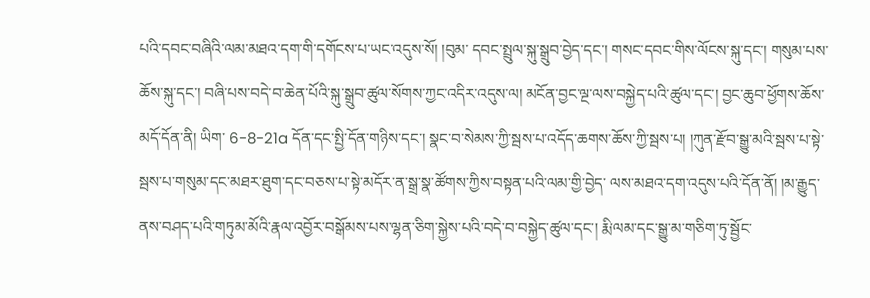པའི་དབང་བཞིའི་ལམ་མཐའ་དག་གི་དགོངས་པ་ཡང་འདུས་སོ། །བུམ་ དབང་སྤྲུལ་སྐུ་སྒྲུབ་བྱེད་དང་། གསང་དབང་གིས་ལོངས་སྐུ་དང་། གསུམ་པས་ཆོས་སྐུ་དང་། བཞི་པས་བདེ་བ་ཆེན་པོའི་སྐུ་སྒྲུབ་ཚུལ་སོགས་ཀྱང་འདིར་འདུས་ལ། མངོན་བྱང་ལྔ་ལས་བསྐྱེད་པའི་ཚུལ་དང་། བྱང་ཆུབ་ཕྱོགས་ཆོས་མདོ་དོན་ནི། ཡིག་ 6-8-21a དོན་དང་སྤྱི་དོན་གཉིས་དང་། སྣང་བ་སེམས་ཀྱི་སྦས་པ་འདོད་ཆགས་ཆོས་ཀྱི་སྦས་པ། །ཀུན་རྫོབ་སྒྱུ་མའི་སྦས་པ་སྟེ་སྦས་པ་གསུམ་དང་མཐར་ཐུག་དང་བཅས་པ་སྟེ་མདོར་ན་སྒྲ་སྣ་ཚོགས་ཀྱིས་བསྟན་པའི་ལམ་གྱི་བྱེད་ ལས་མཐའ་དག་འདུས་པའི་དོན་ནོ། །མ་རྒྱུད་ནས་བཤད་པའི་གཏུམ་མོའི་རྣལ་འབྱོར་བསྒོམས་པས་ལྷན་ཅིག་སྐྱེས་པའི་བདེ་བ་བསྐྱེད་ཚུལ་དང་། རྨི་ལམ་དང་སྒྱུ་མ་གཅིག་ཏུ་སྦྱོང་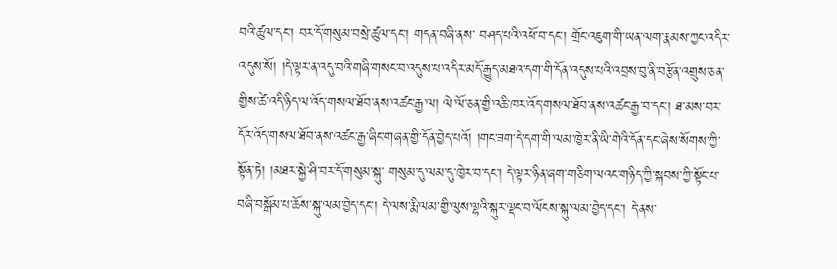བའི་ཚུལ་དང་། བར་དོ་གསུམ་བསྲེ་ཚུལ་དང་། གདན་བཞི་ནས་ བཤད་པའི་འཕོ་བ་དང་། གྲོང་འཇུག་གི་ཡན་ལག་རྣམས་ཀྱང་འདིར་འདུས་སོ། །དེ་ལྟར་ན་འདུ་བའི་གཞི་གསང་བ་འདུས་པ་འདིར་མདོ་རྒྱུད་མཐའ་དག་གི་དོན་འདུས་པའི་འབྲས་བུ་ནི་བརྩོན་འགྲུས་ཅན་གྱིས་ཚེ་འདི་ཉིད་ལ་འོད་གསལ་ཐོབ་ནས་འཚང་རྒྱ་ལ། ལེ་ལོ་ཅན་གྱི་འཆི་ཁར་འོད་གསལ་ཐོབ་ནས་འཚང་རྒྱ་བ་དང་། ཐ་མས་བར་དོར་འོད་གསལ་ཐོབ་ནས་འཚང་རྒྱ་ཞིང་གཞན་གྱི་དོན་བྱེད་པའོ། །གང་ཟག་དེ་དག་གི་ལམ་ཁྱེར་ནི་ཡི་གེའི་དོན་དང་ཞེས་སོགས་ཀྱི་སྟོན་ཏེ། །མཐར་སྐྱེ་ཤི་བར་དོ་གསུམ་སྐུ་ གསུམ་དུ་ལམ་དུ་ཁྱེར་བ་དང་། དེ་ལྟར་ཉིན་ཞག་གཅིག་ལའང་གཉིད་ཀྱི་སྐབས་ཀྱི་སྟོང་པ་བཞི་བསྒོམ་པ་ཆོས་སྐུ་ལམ་བྱེད་དང་། དེ་ལས་རྨི་ལམ་གྱི་ལུས་ལྷའི་སྐུར་ལྡང་བ་ལོངས་སྐུ་ལམ་བྱེད་དང་། དེ་ནས་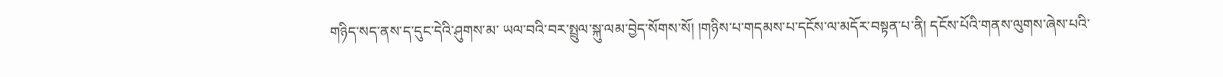གཉིད་སད་ནས་ད་དུང་དེའི་ཤུགས་མ་ ཡལ་བའི་བར་སྤྲུལ་སྐུ་ལམ་བྱེད་སོགས་སོ། །གཉིས་པ་གདམས་པ་དངོས་ལ་མདོར་བསྟན་པ་ནི། དངོས་པོའི་གནས་ལུགས་ཞེས་པའི་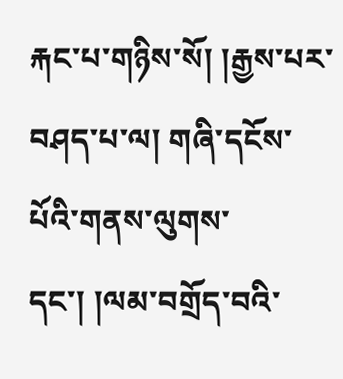རྐང་པ་གཉིས་སོ། །རྒྱས་པར་བཤད་པ་ལ། གཞི་དངོས་པོའི་གནས་ལུགས་དང་། །ལམ་བགྲོད་བའི་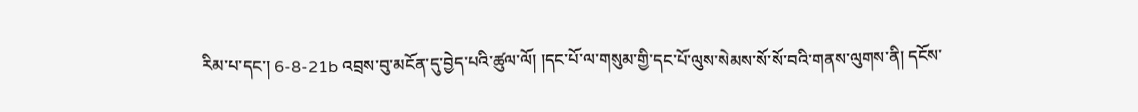རིམ་པ་དང་། 6-8-21b འབྲས་བུ་མངོན་དུ་བྱེད་པའི་ཚུལ་ལོ། །དང་པོ་ལ་གསུམ་གྱི་དང་པོ་ལུས་སེམས་སོ་སོ་བའི་གནས་ལུགས་ནི། དངོས་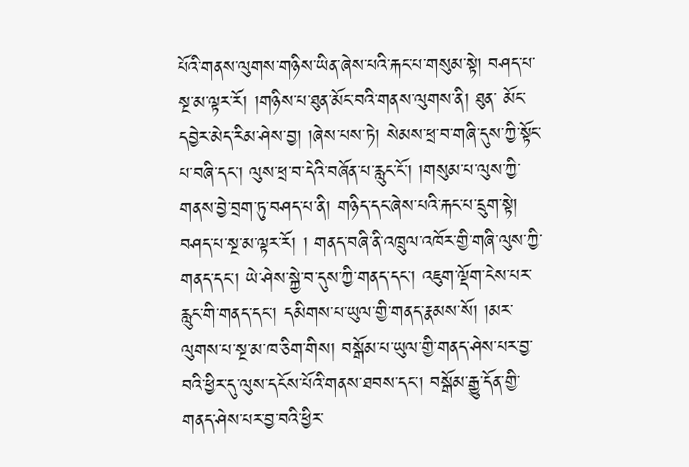པོའི་གནས་ལུགས་གཉིས་ཡིན་ཞེས་པའི་རྐང་པ་གསུམ་སྟེ། བཤད་པ་སྔ་མ་ལྟར་རོ། །གཉིས་པ་ཐུན་མོང་བའི་གནས་ལུགས་ནི། ཐུན་ མོང་དབྱེར་མེད་རིམ་ཤེས་བྱ། །ཞེས་པས་ཏེ། སེམས་ཕྲ་བ་གཞི་དུས་ཀྱི་སྟོང་པ་བཞི་དང་། ལུས་ཕྲ་བ་དེའི་བཞོན་པ་རླུང་ངོ་། །གསུམ་པ་ལུས་ཀྱི་གནས་བྱེ་བྲག་ཏུ་བཤད་པ་ནི། གཉིད་དང་ཞེས་པའི་རྐང་པ་དྲུག་སྟེ། བཤད་པ་སྔ་མ་ལྟར་རོ། ། གནད་བཞི་ནི་འཁྲུལ་འཁོར་གྱི་གཞི་ལུས་ཀྱི་གནད་དང་། ཡེ་ཤེས་སྐྱེ་བ་དུས་ཀྱི་གནད་དང་། འཇུག་ལྡོག་ངེས་པར་རླུང་གི་གནད་དང་། དམིགས་པ་ཡུལ་གྱི་གནད་རྣམས་སོ། །མར་ལུགས་པ་སྔ་མ་ཁ་ཅིག་གིས། བསྒོམ་པ་ཡུལ་གྱི་གནད་ཤེས་པར་བྱ་ བའི་ཕྱིར་དུ་ལུས་དངོས་པོའི་གནས་ཐབས་དང་། བསྒོམ་རྒྱུ་དོན་གྱི་གནད་ཤེས་པར་བྱ་བའི་ཕྱིར་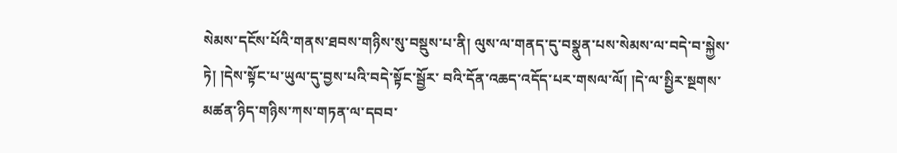སེམས་དངོས་པོའི་གནས་ཐབས་གཉིས་སུ་བསྡུས་པ་ནི། ལུས་ལ་གནད་དུ་བསྣུན་པས་སེམས་ལ་བདེ་བ་སྐྱེས་ཏེ། །དེས་སྟོང་པ་ཡུལ་དུ་བྱས་པའི་བདེ་སྟོང་སྦྱོར་ བའི་དོན་འཆད་འདོད་པར་གསལ་ལོ། །དེ་ལ་སྤྱིར་སྔགས་མཚན་ཉིད་གཉིས་ཀས་གཏན་ལ་དབབ་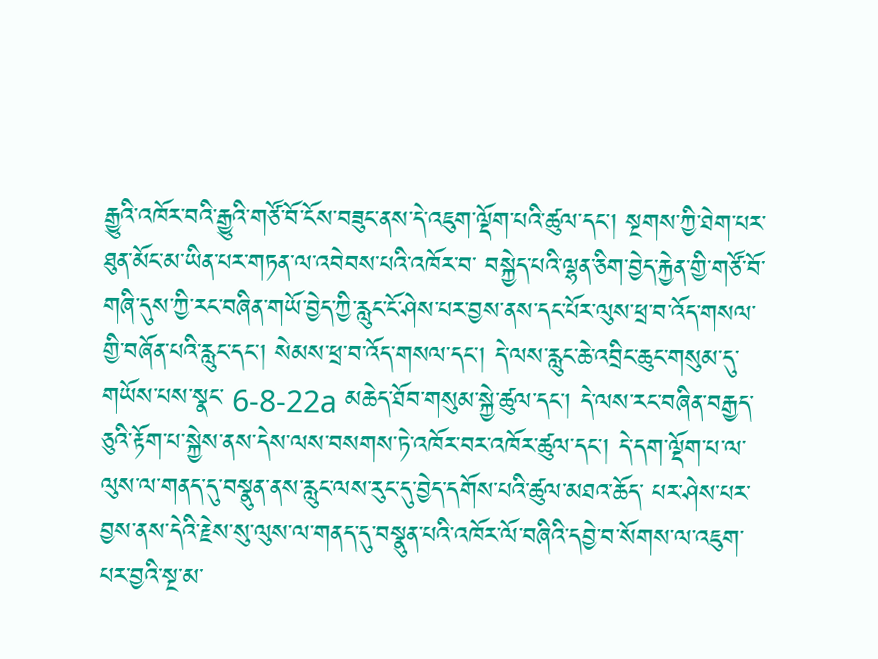རྒྱུའི་འཁོར་བའི་རྒྱུའི་གཙོ་བོ་ངོས་བཟུང་ནས་དེ་འཇུག་ལྡོག་པའི་ཚུལ་དང་། སྔགས་ཀྱི་ཐེག་པར་ཐུན་མོང་མ་ཡིན་པར་གཏན་ལ་འབེབས་པའི་འཁོར་བ་ བསྐྱེད་པའི་ལྷན་ཅིག་བྱེད་རྐྱེན་གྱི་གཙོ་བོ་གཞི་དུས་ཀྱི་རང་བཞིན་གཡོ་བྱེད་ཀྱི་རླུང་ངོ་ཤེས་པར་བྱས་ནས་དང་པོར་ལུས་ཕྲ་བ་འོད་གསལ་གྱི་བཞོན་པའི་རླུང་དང་། སེམས་ཕྲ་བ་འོད་གསལ་དང་། དེ་ལས་རླུང་ཆེ་འབྲིང་ཆུང་གསུམ་དུ་གཡོས་པས་སྣང་ 6-8-22a མཆེད་ཐོབ་གསུམ་སྐྱེ་ཚུལ་དང་། དེ་ལས་རང་བཞིན་བརྒྱད་ཅུའི་རྟོག་པ་སྐྱེས་ནས་དེས་ལས་བསགས་ཏེ་འཁོར་བར་འཁོར་ཚུལ་དང་། དེ་དག་ལྡོག་པ་ལ་ལུས་ལ་གནད་དུ་བསྣུན་ནས་རླུང་ལས་རུང་དུ་བྱེད་དགོས་པའི་ཚུལ་མཐའ་ཆོད་ པར་ཤེས་པར་བྱས་ནས་དེའི་རྗེས་སུ་ལུས་ལ་གནད་དུ་བསྣུན་པའི་འཁོར་ལོ་བཞིའི་དབྱེ་བ་སོགས་ལ་འཇུག་པར་བྱའི་སྔ་མ་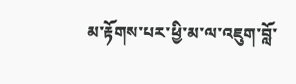མ་རྟོགས་པར་ཕྱི་མ་ལ་འཇུག་བློ་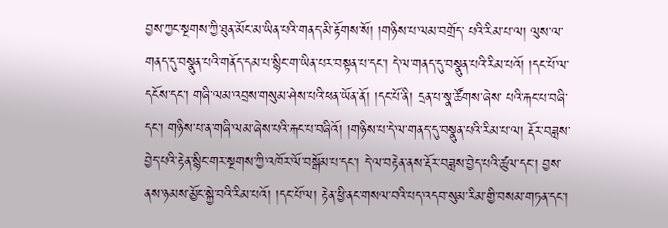བྱས་ཀྱང་སྔགས་ཀྱི་ཐུན་མོང་མ་ཡིན་པའི་གནད་མི་རྟོགས་སོ། །གཉིས་པ་ལམ་བགྲོད་ པའི་རིམ་པ་ལ། ལུས་ལ་གནད་དུ་བསྣུན་པའི་གནོད་དམ་པ་སྙིང་ག་ཡིན་པར་བསྟན་པ་དང་། དེ་ལ་གནད་དུ་བསྣུན་པའི་རིམ་པའོ། །དང་པོ་ལ་དངོས་དང་། གཞི་ལམ་འབྲས་གསུམ་ཤེས་པའི་ཕན་ཡོན་ནོ། །དང་པོ་ནི། དྲན་པ་སྣ་ཚོགས་ཞེས་ པའི་རྐང་པ་བཞི་དང་། གཉིས་པ་ན་གཞི་ལམ་ཞེས་པའི་རྐང་པ་བཞིའོ། །གཉིས་པ་དེ་ལ་གནད་དུ་བསྣུན་པའི་རིམ་པ་ལ། རྡོར་བཟླས་བྱེད་པའི་རྟེན་སྙིང་གར་སྔགས་ཀྱི་འཁོར་ལོ་བསྒོམ་པ་དང་། དེ་ལ་བརྟེན་ནས་རྡོར་བཟླས་བྱེད་པའི་ཚུལ་དང་། བྱས་ ནས་ཉམས་མྱོང་སྐྱེ་བའི་རིམ་པའོ། །དང་པོ་ལ། རྟེན་ཕྱི་ནང་གསལ་བའི་པད་འདབ་སུམ་རིམ་གྱི་བསམ་གཏན་དང་།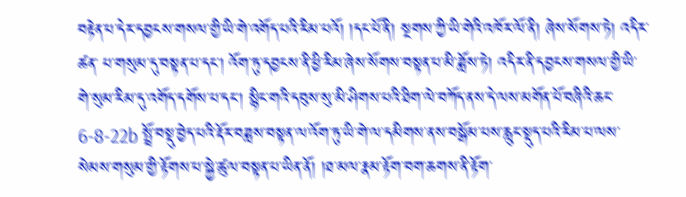བརྟེན་པ་དེར་དབྱངས་གསལ་གྱི་ཡི་གེ་འགོད་པའི་རིམ་པའོ། །དང་པོ་ནི། སྔགས་ཀྱི་ཡི་གེའི་འཁོར་ལོ་ནི། ཞེས་སོགས་ཏེ། འདིར་ཚན་ པ་གསུམ་དུ་བསྟན་པ་དང་། འོག་ཏུ་དབྱངས་ནི་ཕྱི་རིམ་ཞེས་སོགས་བསྟན་པ་མི་ཟློས་ཏེ། འདིར་ནི་དབྱངས་གསལ་གྱི་ཡི་གེ་སུམ་རིམ་དུ་འགོད་དགོས་པ་དང་། སྙིང་གའི་དབུས་སུ་མི་ཤིགས་པའི་ཐིག་ལེ་བཀོད་ནས་དེ་ལས་མགོན་པོ་བཞིའི་ཆང་ 6-8-22b སྤྲོ་བསྡུ་བྱེད་པའི་རྡོར་བཟླས་བསྟན་ལ་འོག་ཏུ་ཡི་གེ་ལ་དམིགས་ནས་བསྒོམ་པས་རླུང་སྡུད་པའི་རིམ་པ་ལས་སེམས་གསུམ་གྱི་རྟོགས་པ་སྐྱེ་ཚུལ་བསྟན་པ་ཡིན་ནོ། །ཐ་མལ་རྣམ་རྟོག་བག་ཆགས་ནི་རྟོག་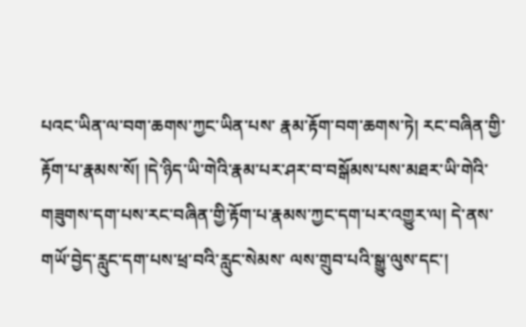པའང་ཡིན་ལ་བག་ཆགས་ཀྱང་ཡིན་པས་ རྣམ་རྟོག་བག་ཆགས་ཏེ། རང་བཞིན་གྱི་རྟོག་པ་རྣམས་སོ། །དེ་ཉིད་ཡི་གེའི་རྣམ་པར་ཤར་བ་བསྒོམས་པས་མཐར་ཡི་གེའི་གཟུགས་དག་པས་རང་བཞིན་གྱི་རྟོག་པ་རྣམས་ཀྱང་དག་པར་འགྱུར་ལ། དེ་ནས་གཡོ་བྱེད་རླུང་དག་པས་ཕྲ་བའི་རླུང་སེམས་ ལས་གྲུབ་པའི་སྒྱུ་ལུས་དང་།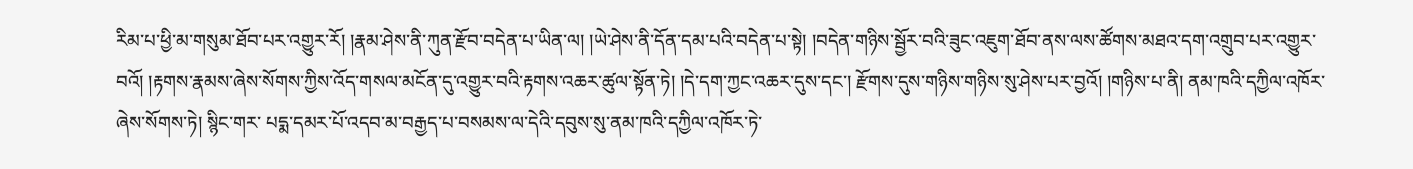རིམ་པ་ཕྱི་མ་གསུམ་ཐོབ་པར་འགྱུར་རོ། །རྣམ་ཤེས་ནི་ཀུན་རྫོབ་བདེན་པ་ཡིན་ལ། །ཡེ་ཤེས་ནི་དོན་དམ་པའི་བདེན་པ་སྟེ། །བདེན་གཉིས་སྦྱོར་བའི་ཟུང་འཇུག་ཐོབ་ནས་ལས་ཚོགས་མཐའ་དག་འགྲུབ་པར་འགྱུར་ བའོ། །རྟགས་རྣམས་ཞེས་སོགས་ཀྱིས་འོད་གསལ་མངོན་དུ་འགྱུར་བའི་རྟགས་འཆར་ཚུལ་སྟོན་ཏེ། །དེ་དག་ཀྱང་འཆར་དུས་དང་། རྫོགས་དུས་གཉིས་གཉིས་སུ་ཤེས་པར་བྱའོ། །གཉིས་པ་ནི། ནམ་ཁའི་དཀྱིལ་འཁོར་ཞེས་སོགས་ཏེ། སྙིང་གར་ པདྨ་དམར་པོ་འདབ་མ་བརྒྱད་པ་བསམས་ལ་དེའི་དབུས་སུ་ནམ་ཁའི་དཀྱིལ་འཁོར་ཏེ་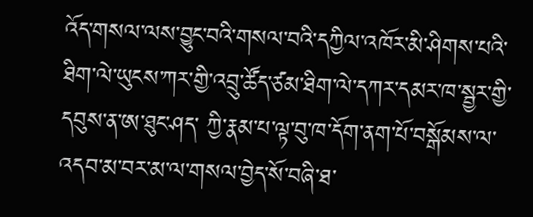འོད་གསལ་ལས་བྱུང་བའི་གསལ་བའི་དཀྱིལ་འཁོར་མི་ཤིགས་པའི་ཐིག་ལེ་ཡུངས་ཀར་གྱི་འབྲུ་ཚོད་ཙམ་ཐིག་ལེ་དཀར་དམར་ཁ་སྦྱར་གྱི་དབུས་ན་ཨ་ཐུང་ཤད་ ཀྱི་རྣམ་པ་ལྟ་བུ་ཁ་དོག་ནག་པོ་བསྒོམས་ལ་འདབ་མ་བར་མ་ལ་གསལ་བྱེད་སོ་བཞི་ཐ་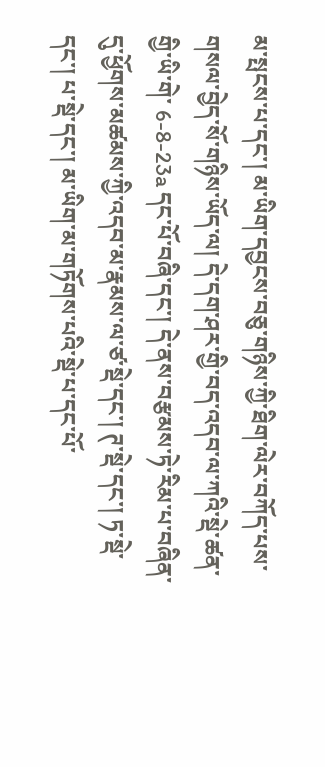མ་སྤངས་པ་དང་། མ་ཡིག་དབྱངས་བཅུ་གཉིས་ཀྱི་ཐིག་ལེར་བཀོད་པས་གསལ་བྱེད་སོ་གཉིས་ཡོད་ལ། དེ་དག་ཤར་གྱི་བད་འདབ་ལ་ཀའི་སྡེ་ཚན་གྱི་ཡི་གེ་ 6-8-23a དང་པོ་བཞི་དང་། དེ་ནས་བརྩམས་ཏེ་རིམ་པ་བཞིན་དུ་ཕྱོགས་མཚམས་ཀྱི་འདབ་མ་རྣམས་ལ་ཙ་སྡེ་དང་། ཊ་སྡེ་དང་། ཏ་སྡེ་དང་། པ་སྡེ་དང་། མ་ཡིག་མ་གཏོགས་པའི་སྡེ་པ་དང་པོ་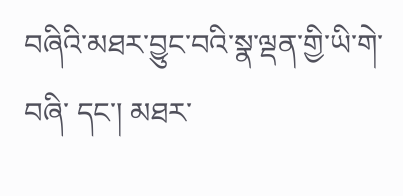བཞིའི་མཐར་བྱུང་བའི་སྣ་ལྡན་གྱི་ཡི་གེ་བཞི་ དང་། མཐར་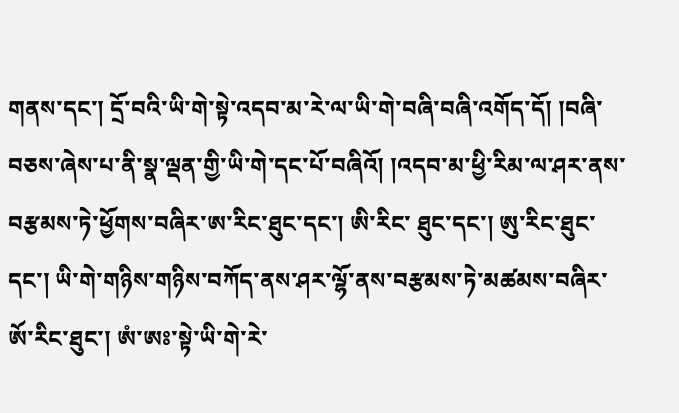གནས་དང་། དྲོ་བའི་ཡི་གེ་སྟེ་འདབ་མ་རེ་ལ་ཡི་གེ་བཞི་བཞི་འགོད་དོ། །བཞི་བཅས་ཞེས་པ་ནི་སྣ་ལྡན་གྱི་ཡི་གེ་དང་པོ་བཞིའོ། །འདབ་མ་ཕྱི་རིམ་ལ་ཤར་ནས་བརྩམས་ཏེ་ཕྱོགས་བཞིར་ཨ་རིང་ཐུང་དང་། ཨི་རིང་ ཐུང་དང་། ཨུ་རིང་ཐུང་དང་། ཡི་གེ་གཉིས་གཉིས་བཀོད་ནས་ཤར་ལྷོ་ནས་བརྩམས་ཏེ་མཚམས་བཞིར་ཨོ་རིང་ཐུང་། ཨཾ་ཨཿ་སྟེ་ཡི་གེ་རེ་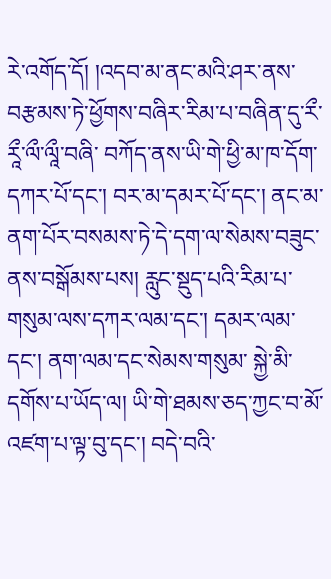རེ་འགོད་དོ། །འདབ་མ་ནང་མའི་ཤར་ནས་བརྩམས་ཏེ་ཕྱོགས་བཞིར་རིམ་པ་བཞིན་དུ་རྀ་རཱྀ་ལྀ་ལཱྀ་བཞི་ བཀོད་ནས་ཡི་གེ་ཕྱི་མ་ཁ་དོག་དཀར་པོ་དང་། བར་མ་དམར་པོ་དང་། ནང་མ་ནག་པོར་བསམས་ཏེ་དེ་དག་ལ་སེམས་བཟུང་ནས་བསྒོམས་པས། རླུང་སྡུད་པའི་རིམ་པ་གསུམ་ལས་དཀར་ལམ་དང་། དམར་ལམ་དང་། ནག་ལམ་དང་སེམས་གསུམ་ སྐྱེ་མི་དགོས་པ་ཡོད་ལ། ཡི་གེ་ཐམས་ཅད་ཀྱང་བ་མོ་འཛག་པ་ལྟ་བུ་དང་། བདེ་བའི་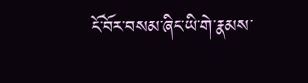ངོ་བོར་བསམ་ཞིང་ཡི་གེ་རྣམས་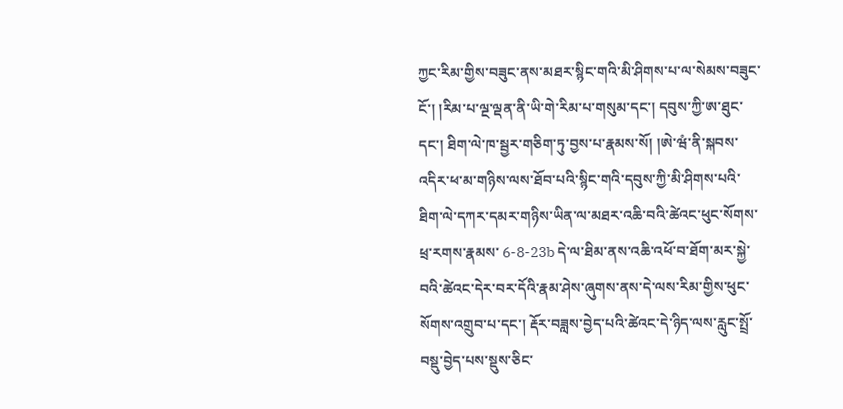ཀྱང་རིམ་གྱིས་བཟུང་ནས་མཐར་སྙིང་གའི་མི་ཤིགས་པ་ལ་སེམས་བཟུང་ངོ་། །རིམ་པ་ལྔ་ལྡན་ནི་ཡི་གེ་རིམ་པ་གསུམ་དང་། དབུས་ཀྱི་ཨ་ཐུང་དང་། ཐིག་ལེ་ཁ་སྦྱར་གཅིག་ཏུ་བྱས་པ་རྣམས་སོ། །ཨེ་ཝཾ་ནི་སྐབས་འདིར་ཕ་མ་གཉིས་ལས་ཐོབ་པའི་སྙིང་གའི་དབུས་ཀྱི་མི་ཤིགས་པའི་ཐིག་ལེ་དཀར་དམར་གཉིས་ཡིན་ལ་མཐར་འཆི་བའི་ཚེའང་ཕུང་སོགས་ཕྲ་རགས་རྣམས་ 6-8-23b དེ་ལ་ཐིམ་ནས་འཆི་འཕོ་བ་ཐོག་མར་སྐྱེ་བའི་ཚེའང་དེར་བར་དོའི་རྣམ་ཤེས་ཞུགས་ནས་དེ་ལས་རིམ་གྱིས་ཕུང་སོགས་འགྲུབ་པ་དང་། རྡོར་བཟླས་བྱེད་པའི་ཚེའང་དེ་ཉིད་ལས་རླུང་སྤྲོ་བསྡུ་བྱེད་པས་སྡུས་ཅིང་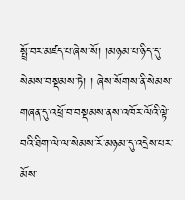སྤྲོ་བར་མཛད་པ་ཞེས་སོ། །མཉམ་པ་ཉིད་དུ་སེམས་བསྡམས་ཏེ། ། ཞེས་སོགས་ནི་སེམས་གཞན་དུ་འཕྲོ་བ་བསྡམས་ནས་འཁོར་ལོའི་ལྟེ་བའི་ཐིག་ལེ་ལ་སེམས་རོ་མཉམ་དུ་འདྲེས་པར་མོས་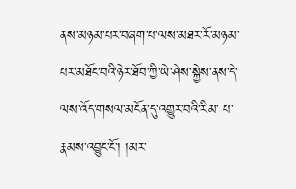ནས་མཉམ་པར་བཞག་པ་ལས་མཐར་རོ་མཉམ་པར་མཐོང་བའི་ཉེར་ཐོབ་ཀྱི་ཡེ་ཤེས་སྐྱེས་ནས་དེ་ལས་འོད་གསལ་མངོན་དུ་འགྱུར་བའི་རིམ་ པ་རྣམས་འབྱུང་ངོ་། །མར་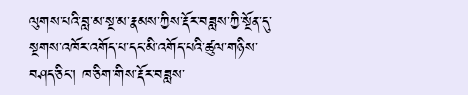ལུགས་པའི་བླ་མ་སྔ་མ་རྣམས་ཀྱིས་རྡོར་བཟླས་ཀྱི་སྔོན་དུ་སྔགས་འཁོར་འགོད་པ་དང་མི་འགོད་པའི་ཚུལ་གཉིས་བཤད་ཅིང་། ཁ་ཅིག་གིས་རྡོར་བཟླས་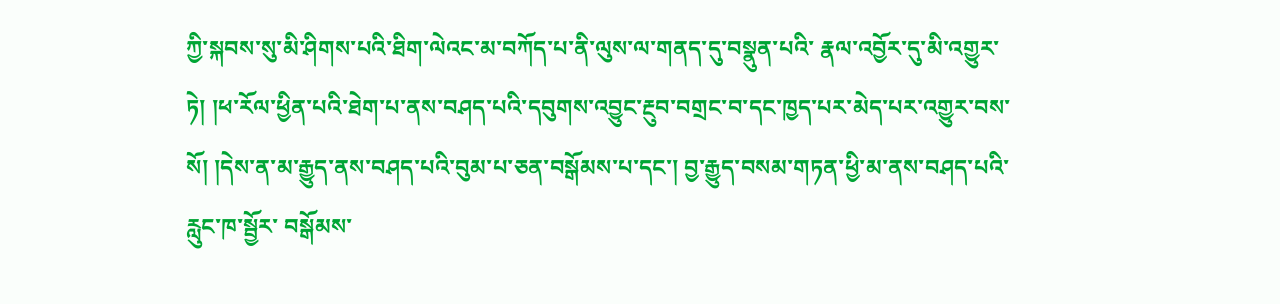ཀྱི་སྐབས་སུ་མི་ཤིགས་པའི་ཐིག་ལེའང་མ་བཀོད་པ་ནི་ལུས་ལ་གནད་དུ་བསྣུན་པའི་ རྣལ་འབྱོར་དུ་མི་འགྱུར་ཏེ། །ཕ་རོལ་ཕྱིན་པའི་ཐེག་པ་ནས་བཤད་པའི་དབུགས་འབྱུང་རྔུབ་བགྲང་བ་དང་ཁྱད་པར་མེད་པར་འགྱུར་བས་སོ། །དེས་ན་མ་རྒྱུད་ནས་བཤད་པའི་བུམ་པ་ཅན་བསྒོམས་པ་དང་། བྱ་རྒྱུད་བསམ་གཏན་ཕྱི་མ་ནས་བཤད་པའི་རླུང་ཁ་སྦྱོར་ བསྒོམས་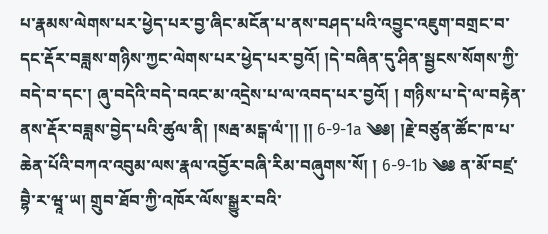པ་རྣམས་ལེགས་པར་ཕྱེད་པར་བྱ་ཞིང་མངོན་པ་ནས་བཤད་པའི་འབྱུང་འཇུག་བགྲང་བ་དང་རྡོར་བཟླས་གཉིས་ཀྱང་ལེགས་པར་ཕྱེད་པར་བྱའོ། །དེ་བཞིན་དུ་ཤིན་སྦྱངས་སོགས་ཀྱི་བདེ་བ་དང་། ཞུ་བདེའི་བདེ་བའང་མ་འདྲེས་པ་ལ་འབད་པར་བྱའོ། ། གཉིས་པ་དེ་ལ་བརྟེན་ནས་རྡོར་བཟླས་བྱེད་པའི་ཚུལ་ནི། །སརྦ་མངྒ་ལཾ་།། །། 6-9-1a ༄༅། །རྗེ་བཙུན་ཚོང་ཁ་པ་ཆེན་པོའི་བཀའ་འབུམ་ལས་རྣལ་འབྱོར་བཞི་རིམ་བཞུགས་སོ། ། 6-9-1b ༄༅ ན་མོ་བཛྲ་བྷཻ་ར་ཝཱ་ཡ། གྲུབ་ཐོབ་ཀྱི་འཁོར་ལོས་སྒྱུར་བའི་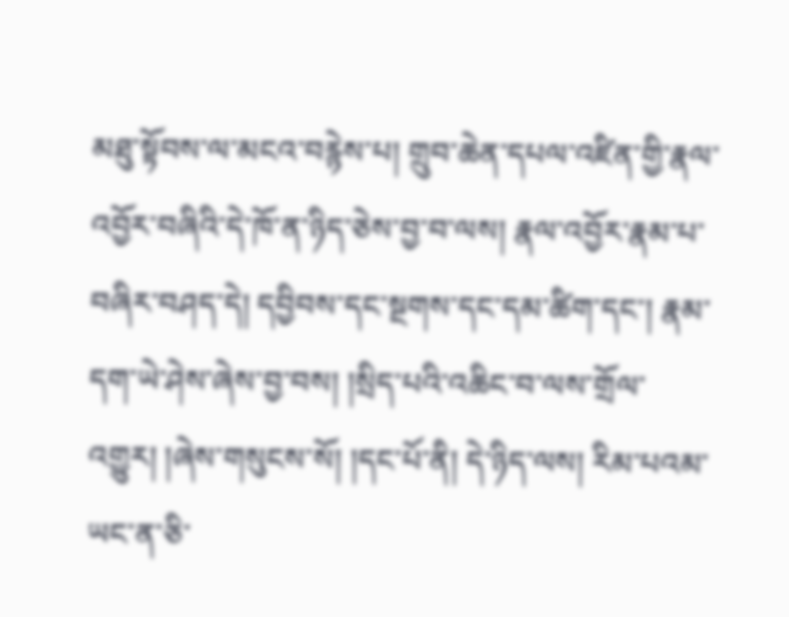མཐུ་སྟོབས་ལ་མངའ་བརྙེས་པ། གྲུབ་ཆེན་དཔལ་འཛིན་གྱི་རྣལ་འབྱོར་བཞིའི་དེ་ཁོ་ན་ཉིད་ཅེས་བྱ་བ་ལས། རྣལ་འབྱོར་རྣམ་པ་ བཞིར་བཤད་དེ། དབྱིབས་དང་སྔགས་དང་དམ་ཚིག་དང་། རྣམ་དག་ཡེ་ཤེས་ཞེས་བྱ་བས། །སྲིད་པའི་འཆིང་བ་ལས་གྲོལ་འགྱུར། །ཞེས་གསུངས་སོ། །དང་པོ་ནི། དེ་ཉིད་ལས། རིམ་པའམ་ཡང་ན་ཅི་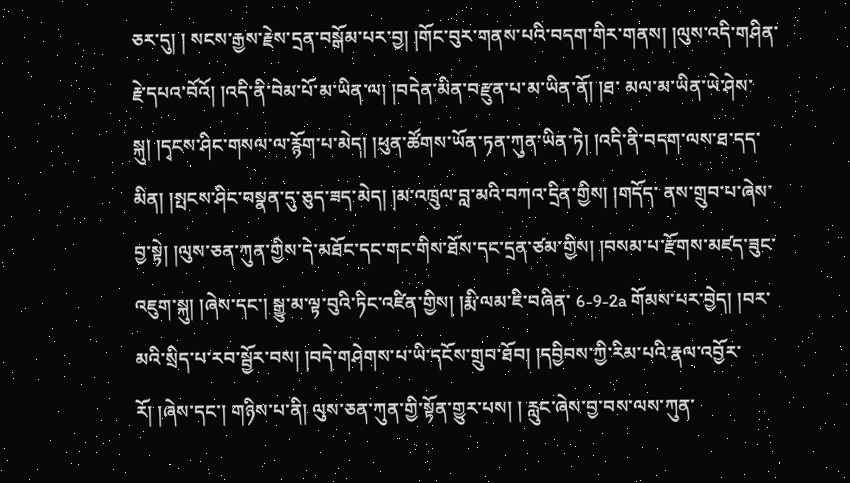ཅར་དུ། ། སངས་རྒྱས་རྗེས་དྲན་བསྒོམ་པར་བྱ། །གོང་བུར་གནས་པའི་བདག་གིར་གནས། །ལུས་འདི་གཤིན་རྗེ་དཔའ་བོའོ། །འདི་ནི་བེམ་པོ་མ་ཡིན་ལ། །བདེན་མིན་བརྫུན་པ་མ་ཡིན་ནོ། །ཐ་ མལ་མ་ཡིན་ཡེ་ཤེས་སྐུ། །དྭངས་ཤིང་གསལ་ལ་རྙོག་པ་མེད། །ཕུན་ཚོགས་ཡོན་ཏན་ཀུན་ཡིན་ཏེ། །འདི་ནི་བདག་ལས་ཐ་དད་མིན། །སྤངས་ཤིང་བསྣན་དུ་ཅུད་ཟད་མེད། །མ་འཁྲུལ་བླ་མའི་བཀའ་དྲིན་གྱིས། །གདོད་ ནས་གྲུབ་པ་ཞེས་བྱ་སྟེ། །ལུས་ཅན་ཀུན་གྱིས་དེ་མཐོང་དང་གང་གིས་ཐོས་དང་དྲན་ཙམ་གྱིས། །བསམ་པ་རྫོགས་མཛད་ཟུང་འཇུག་སྐུ། །ཞེས་དང་། སྒྱུ་མ་ལྟ་བུའི་ཏིང་འཛིན་གྱིས། །རྨི་ལམ་ཇི་བཞིན་ 6-9-2a གོམས་པར་བྱེད། །བར་མའི་སྲིད་པ་རབ་སྦྱོར་བས། །བདེ་གཤེགས་པ་ཡི་དངོས་གྲུབ་ཐོབ། །དབྱིབས་ཀྱི་རིམ་པའི་རྣལ་འབྱོར་རོ། །ཞེས་དང་། གཉིས་པ་ནི། ལུས་ཅན་ཀུན་གྱི་སྟོན་གྱུར་པས། ། རླུང་ཞེས་བྱ་བས་ལས་ཀུན་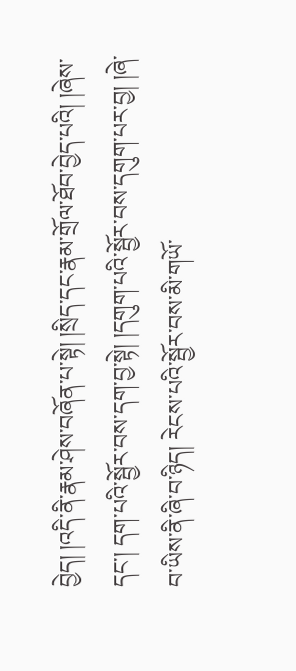བྱེད། །འདི་ནི་རྣམ་ཤེས་བཞོན་པ་སྟེ། །སྲིད་དང་རྣམ་གྲོལ་ཐོབ་བྱེད་པའི། །ཞེས་དང་། དག་པའི་སྦྱོར་བས་དག་བྱ་སྟེ། །དགུག་པའི་སྦྱོར་བས་དགུག་པར་བྱ། །ཞེ་བ་ཡིས་ནི་ཞི་བ་ཉིད། རེངས་པའི་སྦྱོར་བས་མི་གཡོ་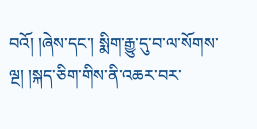བའོ། །ཞེས་དང་། སྨིག་རྒྱུ་དུ་བ་ལ་སོགས་ལྔ། །སྐད་ཅིག་གིས་ནི་འཆར་བར་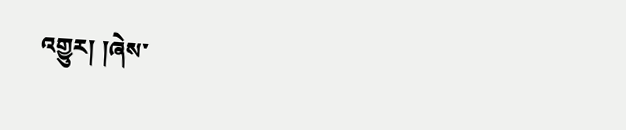འགྱུར། །ཞེས་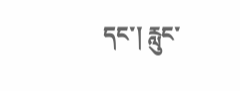དང་། རླུང་